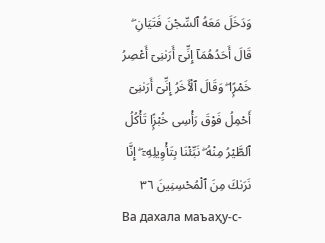وَدَخَلَ مَعَهُ ٱلسِّجْنَ فَتَيَانِ ۖ قَالَ أَحَدُهُمَآ إِنِّىٓ أَرَىٰنِىٓ أَعْصِرُ خَمْرًۭا ۖ وَقَالَ ٱلْـَٔاخَرُ إِنِّىٓ أَرَىٰنِىٓ أَحْمِلُ فَوْقَ رَأْسِى خُبْزًۭا تَأْكُلُ ٱلطَّيْرُ مِنْهُ ۖ نَبِّئْنَا بِتَأْوِيلِهِۦٓ ۖ إِنَّا نَرَىٰكَ مِنَ ٱلْمُحْسِنِينَ ٣٦
Ва дахала маъаҳу-с-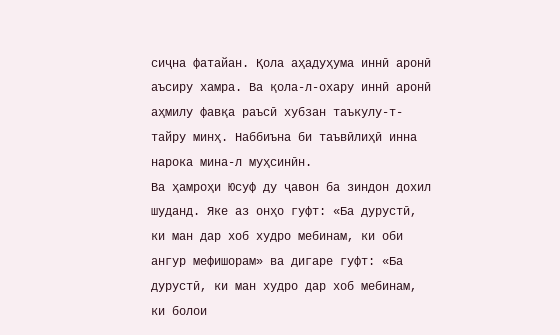сиҷна фатайан. Қола аҳадуҳума иннӣ аронӣ аъсиру хамра. Ва қола-л-охару иннӣ аронӣ аҳмилу фавқа раъсӣ хубзан таъкулу-т-тайру минҳ. Наббиъна би таъвӣлиҳӣ инна нарока мина-л муҳсинӣн.
Ва ҳамроҳи Юсуф ду ҷавон ба зиндон дохил шуданд. Яке аз онҳо гуфт: «Ба дурустӣ, ки ман дар хоб худро мебинам, ки оби ангур мефишорам» ва дигаре гуфт: «Ба дурустӣ, ки ман худро дар хоб мебинам, ки болои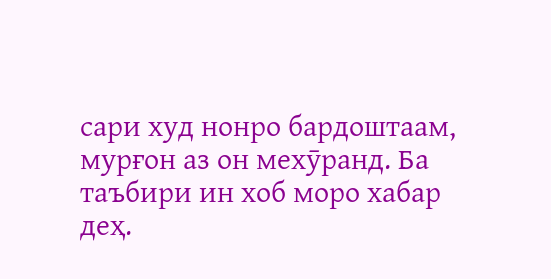сари худ нонро бардоштаам, мурғон аз он мехӯранд. Ба таъбири ин хоб моро хабар деҳ.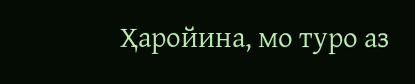Ҳаройина, мо туро аз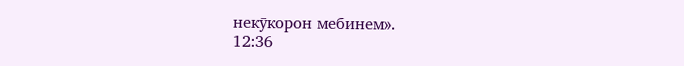некӯкорон мебинем».
12:36